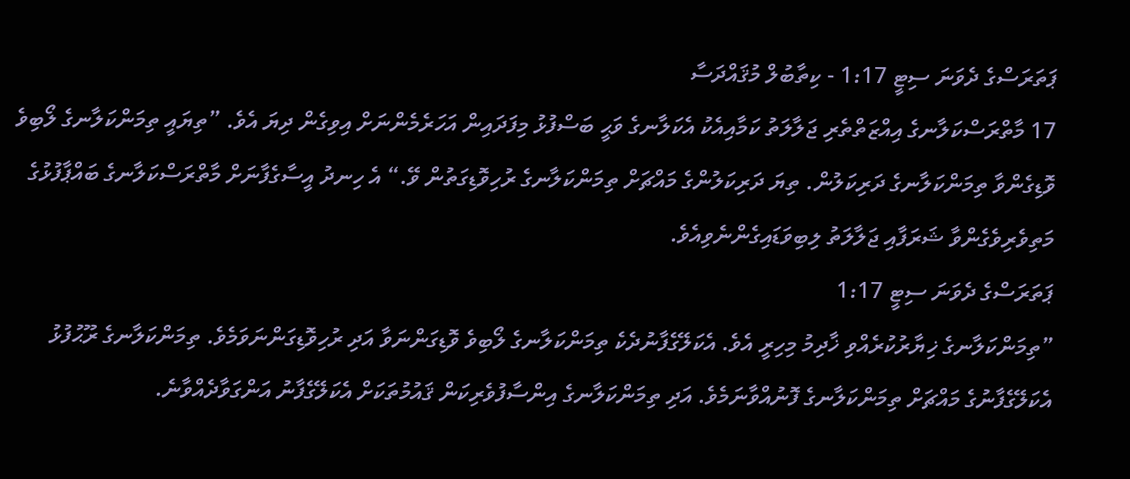ޕަތަރަސްގެ ދެވަނަ ސިޓީ 1:17 - ކިތާބުލް މުޤައްދަސާ
17 މާތްރަސްކަލާނގެ އިއްޒަތްތެރި ޖަލާލަތު ކަމާއިއެކު އެކަލާނގެ ވަޙީ ބަސްފުޅު މިފަދައިން އަހަރެމެންނަށް އިވިގެން ދިޔަ އެވެ. ”ތިޔައީ ތިމަންކަލާނގެ ލޯބިވެ ވޮޑިގެންވާ ތިމަންކަލާނގެ ދަރިކަލުން. ތިޔަ ދަރިކަލުންގެ މައްޗަށް ތިމަންކަލާނގެ ރުހިވޮޑިގަތުން ވޭ.“ އެ ހިނދު އީސާގެފާނަށް މާތްރަސްކަލާނގެ ބައްޕާފުޅުގެ މަތިވެރިވެގެންވާ ޝަރަފާއި ޖަލާލަތު ލިބިވަޑައިގެންނެވިއެވެ.
ޕަތަރަސްގެ ދެވަނަ ސިޓީ 1:17
”ތިމަންކަލާނގެ ޚިޔާރުކުރެއްވި ޚާދިމު މިހިރީ އެވެ. އެކަލޭގެފާނުދެކެ ތިމަންކަލާނގެ ލޯބިވެ ވޮޑިގަންނަވާ އަދި ރުހިވޮޑިގަންނަވަމެވެ. ތިމަންކަލާނގެ ރޫޙުފުޅު އެކަލޭގެފާނުގެ މައްޗަށް ތިމަންކަލާނގެ ފޮނުއްވާނަމެވެ. އަދި ތިމަންކަލާނގެ އިންސާފުވެރިކަން ޤައުމުތަކަށް އެކަލޭގެފާނު އަންގަވާދެއްވާނެ.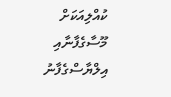ކުއްލިއަކަށް މޫސާގެފާނާއި އިލްޔާސްގެފާނު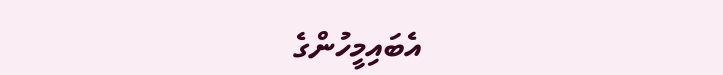އެބައިމީހުންގެ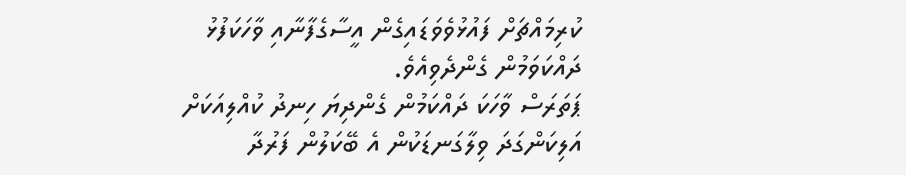ކުރިމައްޗަށް ފައުޅުވެވަޑައިގެން އީސާގެފާނާއި ވާހަކަފުޅު ދައްކަވަމުން ގެންދެވިއެވެ.
ޕަތަރަސް ވާހަކަ ދައްކަމުން ގެންދިޔަ ހިނދު ކުއްލިއަކަށް އަލިކަންގަދަ ވިލާގަނޑަކުން އެ ބޭކަލުން ފަރުދާ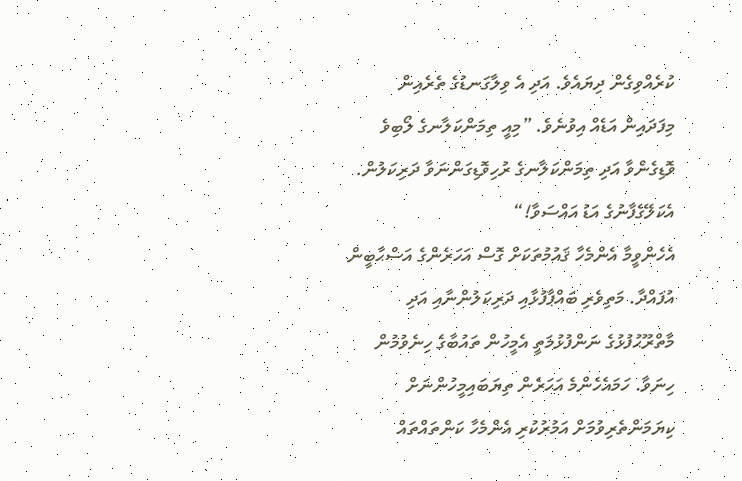ކުރެއްވިގެން ދިޔައެވެ. އަދި އެ ވިލާގަނޑުގެ ތެރެއިން މިފަދައިން އަޑެއް އިވުނެވެ. ”މިއީ ތިމަންކަލާނގެ ލޯބިވެ ވޮޑިގެންވާ އަދި ތިމަންކަލާނގެ ރުހިވޮޑިގަންނަވާ ދަރިކަލުން. އެކަލޭގެފާނުގެ އަޑު އައްސަވާ!“
އެހެންވީމާ އެންމެހާ ޤައުމުތަކަށް ގޮސް އަހަރެންގެ އަސްޙާބީން އުފައްދާ. މަތިވެރި ބައްޕާފުޅާއި ދަރިކަލުންނާއި އަދި މާތްރޫޙުފުޅުގެ ނަންފުޅުމަތީ އެމީހުން ތައުބާގެ ހިނެވުމުން ހިނަވާ. ހަމައެހެންމެ އަހަރެން ތިޔަބައިމީހުންނަށް ކިޔަމަންތެރިވުމަށް އަމުރުކުރި އެންމެހާ ކަންތައްތައް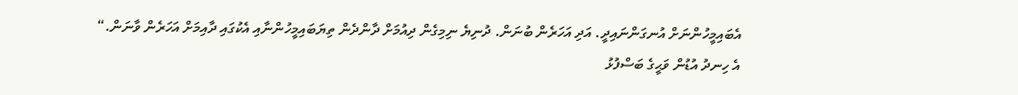އެބައިމީހުންނަށް އުނގަންނައިދީ. އަދި އަހަރެން ބުނަން. ދުނިޔެ ނިމިގެން ދިއުމަށް ދާންދެން ތިޔަބައިމީހުންނާއި އެކުގައި ދާއިމަށް އަހަރެން ވާނަން.“
އެ ހިނދު އުޑުން ވަޙީގެ ބަސްފުޅު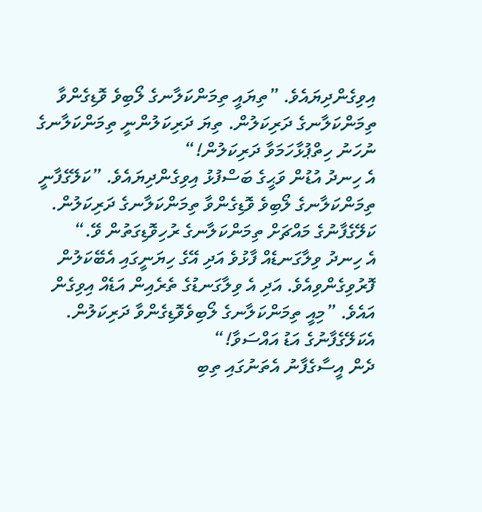އިވިގެންދިޔައެވެ. ”ތިޔައީ ތިމަންކަލާނގެ ލޯބިވެ ވޮޑިގެންވާ ތިމަންކަލާނގެ ދަރިކަލުން. ތިޔަ ދަރިކަލުންނީ ތިމަންކަލާނގެ ނުހަނު ހިތްޕުޅާހަމަވާ ދަރިކަލުން!“
އެ ހިނދު އުޑުން ވަޙީގެ ބަސްފުޅު އިވިގެންދިޔައެވެ. ”ކަލޭގެފާނީ ތިމަންކަލާނގެ ލޯބިވެ ވޮޑިގެންވާ ތިމަންކަލާނގެ ދަރިކަލުން. ކަލޭގެފާނުގެ މައްޗަށް ތިމަންކަލާނގެ ރުހިވޮޑިގަތުން ވޭ.“
އެ ހިނދު ވިލާގަނޑެއް ފާޅުވެ އަދި އޭގެ ހިޔަނީގައި އެބޭކަލުން ފޮރުވިގެންވިއެވެ. އަދި އެ ވިލާގަނޑުގެ ތެރެއިން އަޑެއް އިވިގެން އައެވެ. ”މިއީ ތިމަންކަލާނގެ ލޯބިވެވޮޑިގެންވާ ދަރިކަލުން. އެކަލޭގެފާނުގެ އަޑު އައްސަވާ!“
ދެން އީސާގެފާނު އެތަނުގައި ތިބި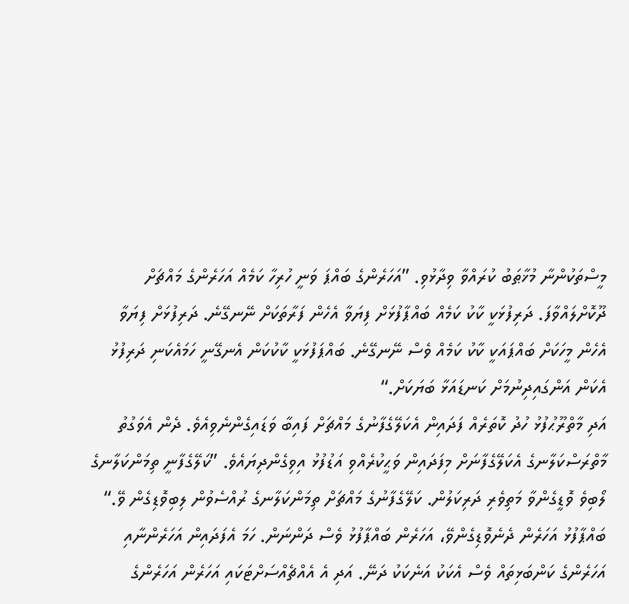މީސްތަކުންނާ މުޚާޠަބު ކުރައްވާ ވިދާޅުވި. ”އަހަރެންގެ ބައްޕަ ވަނީ ހުރިހާ ކަމެއް އަހަރެންގެ މައްޗަށް ދޫކޮށްލައްވާފަ. ދަރިފުޅަކީ ކާކު ކަމެއް ބައްޕާފުޅަށް ފިޔަވާ އެހެން ފަރާތަކަށް ނޭނގޭނެ. ދަރިފުޅަށް ފިޔަވާ އެހެން މީހަކަށް ބައްޕައަކީ ކާކު ކަމެއް ވެސް ނޭނގޭނެ. ބައްޕަފުޅަކީ ކާކުކަން އެނގޭނީ ހަމައެކަނި ދަރިފުޅު އެކަން އަންގައިދިނުމަށް ކަނޑައަޅާ ބަޔަކަށް.“
އަދި މާތްރޫޙުފުޅު ހުދު ކޮތަރެއް ފަދައިން އެކަލޭގެފާނުގެ މައްޗަށް ފައިބާ ވަޑައިގެންނެވިއެވެ. ދެން އެވަގުތު މާތްރަސްކަލާނގެ އެކަލޭގެފާނަށް މިފަދައިން ވަޙީކުރެއްވި އަޑުފުޅު އިވިގެންދިޔައެވެ. ”ކަލޭގެފާނީ ތިމަންކަލާނގެ ލޯބިވެ ވޮޑީގެންވާ މަތިވެރި ދަރިކަލުން. ކަލޭގެފާނުގެ މައްޗަށް ތިމަންކަލާނގެ ރުއްސެވުން ލިބިވޮޑިގެން ވޭ.“
ބައްޕާފުޅު އަހަރެން ދެނެވޮޑިގެންވޭ، އަހަރެން ބައްޕާފުޅު ވެސް ދަންނަން. ހަމަ އެފަދައިން އަހަރެންނާއި އަހަރެންގެ ކަންބަޅިތައް ވެސް އެކަކު އަނެކަކު ދަނޭ. އަދި އެ އެއްޗެއްސަށްޓަކައި އަހަރެން އަހަރެންގެ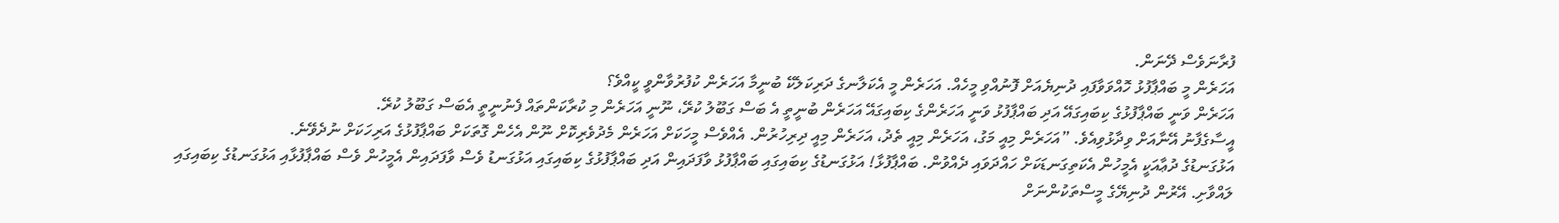ފުރާނަވެސް ދޭނަން.
އަހަރެން މީ ބައްޕާފުޅު ހޮއްވަވާފައި ދުނިޔެއަށް ފޮނުއްވި މީހެއް. އަހަރެން މީ އެކަލާނގެ ދަރިކަލެކޭ ބުނީމާ އަހަރެން ކުފުރުވާންވީ ކީއްވެ؟
އަހަރެން ވަނީ ބައްޕާފުޅުގެ ކިބައިގައޭ އަދި ބައްޕާފުޅު ވަނީ އަހަރެންގެ ކިބައިގައޭ އަހަރެން ބުނީތީ އެ ބަސް ގަބޫލު ކުރޭ، ނޫނީ އަހަރެން މި ކުރާކަންތައް ފެނުނީތީ އެބަސް ގަބޫލު ކުރޭ.
އީސާގެފާނު އޭނާއަށް ވިދާޅުވިއެވެ. ”އަހަރެން މިއީ މަގު، އަހަރެން މިއީ ތެދު، އަހަރެން މިއީ ދިރިހުރުން. އެއްވެސް މީހަކަށް އަހަރެން މެދުވެރިކޮށް ނޫން އެހެން ގޮތަކަށް ބައްޕާފުޅުގެ އަރިހަކަށް ނުދެވޭނެ.
އަޅުގަނޑުގެ ދުޢާއަކީ އެމީހުން އެކަތިގަނޑަކަށް ހައްދަވައި ދެއްވުން. ބައްޕާފުޅާ! އަޅުގަނޑުގެ ކިބައިގައި ބައްޕާފުޅު ވާފަދައިން އަދި ބައްޕާފުޅުގެ ކިބައިގައި އަޅުގަނޑު ވެސް ވާފަދައިން އެމީހުން ވެސް ބައްޕާފުޅާއި އަޅުގަނޑުގެ ކިބައިގައި ލައްވާށި. އޭރުން ދުނިޔޭގެ މީސްތަކުންނަށް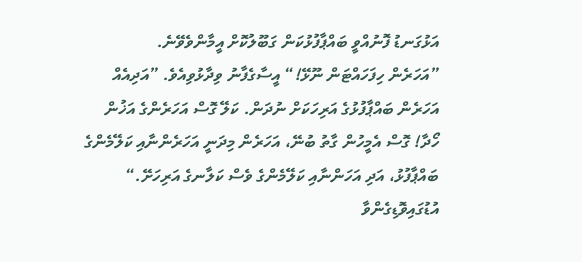އަޅުގަނޑު ފޮނުއްވީ ބައްޕާފުޅުކަން ގަބޫލުކޮށް އީމާންވެވޭނެ.
”އަހަރެން ހިފަހައްޓަން ނޫޅޭ!“ އީސާގެފާނު ވިދާޅުވިއެވެ. ”އަދިއެއް އަހަރެން ބައްޕާފުޅުގެ އަރިހަކަށް ނުދަން. ކަލޭ ގޮސް އަހަރެންގެ އަޚުން ހޯދާ! ގޮސް އެމީހުން ގާތު ބުނޭ، އަހަރެން މިދަނީ އަހަރެންނާއި ކަލޭމެންގެ ބައްޕާފުޅު، އަދި އަހަންނާއި ކަލޭމެންގެ ވެސް ކަލާނގެ އަރިހަށޭ.“
އުޑުގައިވޮޑިގެންވާ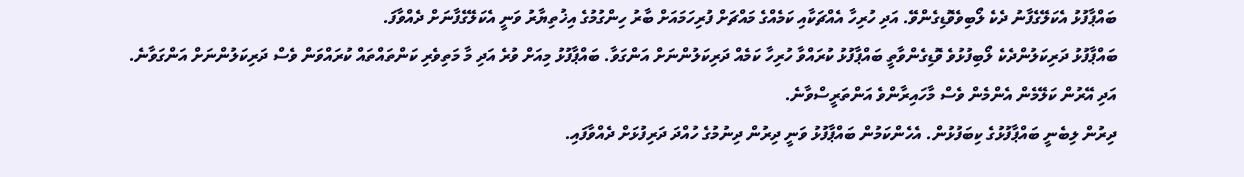ބައްޕާފުޅު އެކަލޭގެފާނު ދެކެ ލޯބިވެވޮޑިގެންވޭ. އަދި ހުރިހާ އެއްޗަކާއި ކަމެއްގެ މައްޗަށް ފުރިހަމައަށް ބާރު ހިންގުމުގެ އިޚުތިޔާރު ވަނީ އެކަލޭގެފާނަށް ދެއްވާފަ.
ބައްޕާފުޅު ދަރިކަލުންދެކެ ލޯބިފުޅުވެ ވޮޑިގެންވާތީ ބައްޕާފުޅު ކުރައްވާ ހުރިހާ ކަމެއް ދަރިކަލުންނަށް އަންގަވާ. ބައްޕާފުޅު މިއަށް ވުރެ އަދި މާ މަތިވެރި ކަންތައްތައް ކުރައްވަން ވެސް ދަރިކަލުންނަށް އަންގަވާނެ. އަދި އޭރުން ކަލޭމެން އެންމެން ވެސް މާހައިރާންވެ އަންތަރީސްވާނެ.
ދިރުން ލިބެނީ ބައްޕާފުޅުގެ ކިބަފުޅުން. އެހެންކަމުން ބައްޕާފުޅު ވަނީ ދިރުން ދިނުމުގެ ހުއްދަ ދަރިފުޅަށް ދެއްވާފައި.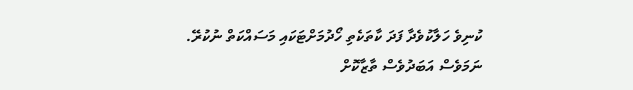ކުނިވެ ހަލާކުވެދާ ފަދަ ކާތަކެތި ހޯދުމަށްޓަކައި މަސައްކަތް ނުކުރޭ. ނަމަވެސް އަބަދުވެސް ތާޒާކޮށް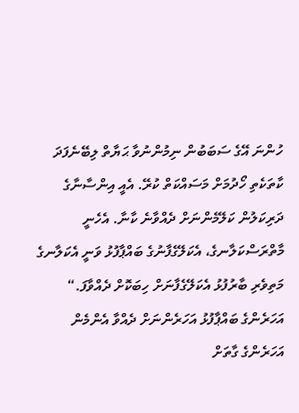ހުންނަ އޭގެ ސަބަބުން ނިމުންނުވާ ޙަޔާތް ލިބޭނެފަދަ ކާތަކެތި ހޯދުމަށް މަސައްކަތް ކުރޭ. އެއީ އިންސާނާގެ ދަރިކަލުން ކަލޭމެންނަށް ދެއްވާނެ ކާނާ. އެހެނީ މާތްރަސްކަލާނގެ، އެކަލޭގެފާނުގެ ބައްޕާފުޅު ވަނީ އެކަލާނގެ މަތިވެރި ބާރުފުޅު އެކަލޭގެފާނަށް ހިބަކޮށް ދެއްވާފަ.“
އަހަރެންގެ ބައްޕާފުޅު އަހަރެންނަށް ދެއްވާ އެންމެން އަހަރެންގެ ގާތަށް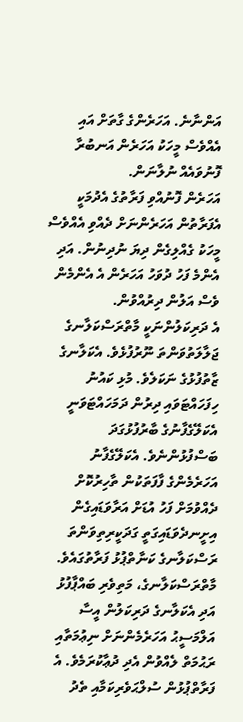އަންނާނެ. އަހަރެންގެ ގާތަށް އައި އެއްވެސް މީހަކު އަހަރެން އަނބުރާ ފޮނުވައެއް ނުލާނަން.
އަހަރެން ފޮނުއްވި ފަރާތުގެ އެދުމަކީ އެފަރާތުން އަހަރެންނަށް ދެއްވި އެއްވެސް މީހަކު ގެއްލިގެން ދިޔަ ނުދިނުން. އަދި އެންމެ ފަހު ދުވަހު އަހަރެން އެ އެންމެން ވެސް އަލުން ދިރުއްވުން.
އެ ދަރިކަލުންނަކީ މާތްރަސްކަލާނގެ ޖަލާލަތުވަންތަ ނޫރުފުޅެވެ. އެކަލާނގެ ޒާތުފުޅުގެ ނަކަލެވެ. މުޅި ކައުނު ހިފަހައްޓަވައި ދިރުން ދަމަހައްޓަވަނީ އެކަލޭގެފާނުގެ ބާރުފުޅުގަދަ ބަސްފުޅުންނެވެ. އެކަލޭގެފާނު އަހަރެމެންގެ ފާފަތަކުން ތާހިރުކޮށް ދެއްވުމަށް ފަހު އުޑަށް އަރާވަޑައިގެން އިށީނދެވަޑައިގަތީ ގަދަކީރިތިވަންތަ ރަސްކަލާނގެ ކަނާތްޕުޅު ފަރާތުގައެވެ.
މާތްރަސްކަލާނގެ، މަތިވެރި ބައްޕާފުޅު އަދި އެކަލާނގެ ދަރިކަލުން އީސާ އަލްމަސީޙު އަހަރެމެންނަށް ނިޢުމަތާއި ރަޙުމަތް ލެއްވުން އެދި ދުޢާކުރަމެވެ. އެ ފަރާތްޕުޅުން ސުލްޙަވެރިކަމާއި ތެދު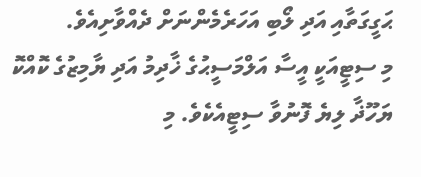ޙަގީގަތާއި އަދި ލޯބި އަހަރެމެންނަށް ދެއްވާށިއެވެ.
މި ސިޓީއަކީ އީސާ އަލްމަސީޙުގެ ޚާދިމު އަދި ޔާމިޒުގެ ކޮއްކޮ ޔަހޫޛާ ލިޔެ ފޮނުވާ ސިޓީއެކެވެ. މި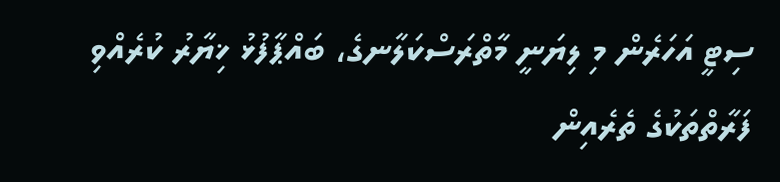ސިޓީ އަހަރެން މި ލިޔަނީ މާތްރަސްކަލާނގެ، ބައްޕާފުޅު ޚިޔާރު ކުރެއްވި ފަރާތްތަކުގެ ތެރެއިން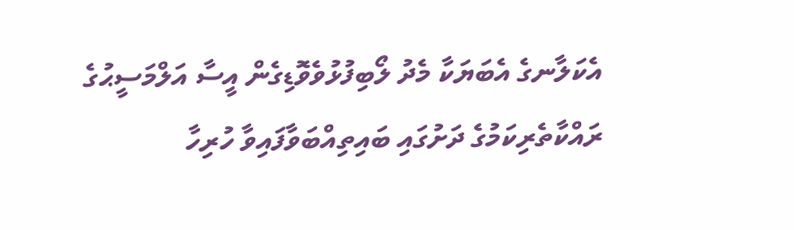އެކަލާނގެ އެބަޔަކާ މެދު ލޯބިފުޅުވެވޮޑިގެން އީސާ އަލްމަސީޙުގެ ރައްކާތެރިކަމުގެ ދަށުގައި ބައިތިއްބަވާފައިވާ ހުރިހާ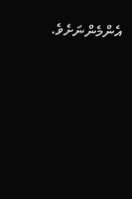އެންމެންނަށެވެ.